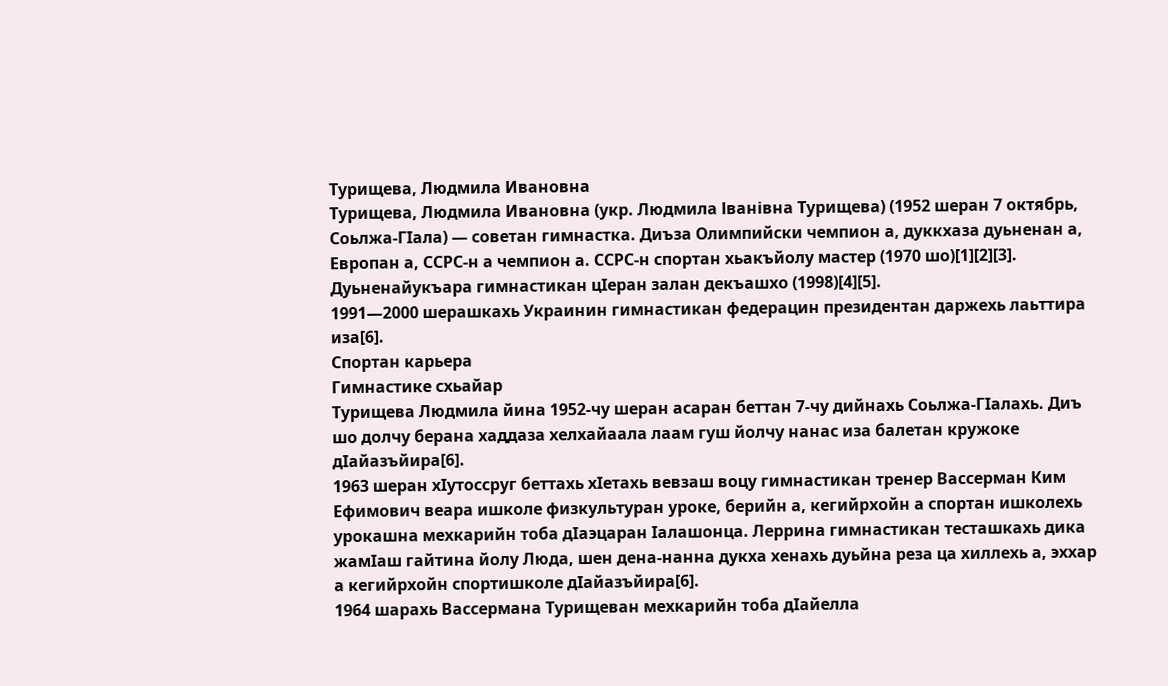Турищева, Людмила Ивановна
Турищева, Людмила Ивановна (укр. Людмила Іванівна Турищева) (1952 шеран 7 октябрь, Соьлжа-ГӀала) — советан гимнастка. Диъза Олимпийски чемпион а, дуккхаза дуьненан а, Европан а, ССРС-н а чемпион а. ССРС-н спортан хьакъйолу мастер (1970 шо)[1][2][3]. Дуьненайукъара гимнастикан цӀеран залан декъашхо (1998)[4][5].
1991—2000 шерашкахь Украинин гимнастикан федерацин президентан даржехь лаьттира иза[6].
Спортан карьера
Гимнастике схьайар
Турищева Людмила йина 1952-чу шеран асаран беттан 7-чу дийнахь Соьлжа-ГӀалахь. Диъ шо долчу берана хаддаза хелхайаала лаам гуш йолчу нанас иза балетан кружоке дӀайазъйира[6].
1963 шеран хӀутоссруг беттахь хӀетахь вевзаш воцу гимнастикан тренер Вассерман Ким Ефимович веара ишколе физкультуран уроке, берийн а, кегийрхойн а спортан ишколехь урокашна мехкарийн тоба дӀаэцаран Ӏалашонца. Леррина гимнастикан тесташкахь дика жамӀаш гайтина йолу Люда, шен дена-нанна дукха хенахь дуьйна реза ца хиллехь а, эххар а кегийрхойн спортишколе дӀайазъйира[6].
1964 шарахь Вассермана Турищеван мехкарийн тоба дӀайелла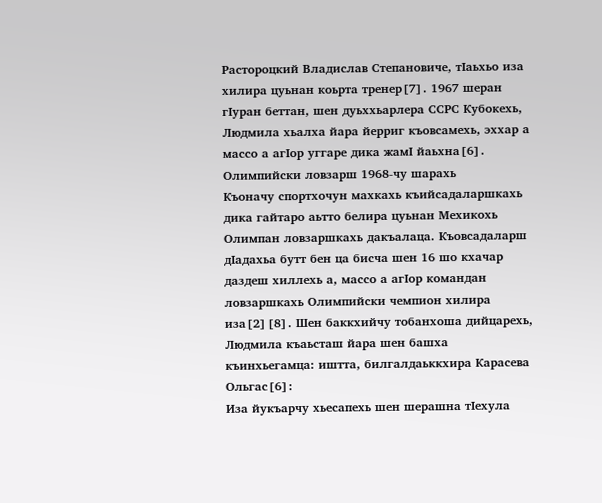Растороцкий Владислав Степановиче, тӀаьхьо иза хилира цуьнан коьрта тренер[7]. 1967 шеран гӀуран беттан, шен дуьххьарлера ССРС Кубокехь, Людмила хьалха йара йерриг къовсамехь, эххар а массо а агӀор уггаре дика жамӀ йаьхна[6].
Олимпийски ловзарш 1968-чу шарахь
Къоначу спортхочун махкахь къийсадаларшкахь дика гайтаро аьтто белира цуьнан Мехикохь Олимпан ловзаршкахь дакъалаца. Къовсадаларш дӀадахьа бутт бен ца бисча шен 16 шо кхачар даздеш хиллехь а, массо а агӀор командан ловзаршкахь Олимпийски чемпион хилира иза[2][8]. Шен баккхийчу тобанхоша дийцарехь, Людмила къаьсташ йара шен башха къинхьегамца: иштта, билгалдаьккхира Карасева Ольгас[6]:
Иза йукъарчу хьесапехь шен шерашна тӀехула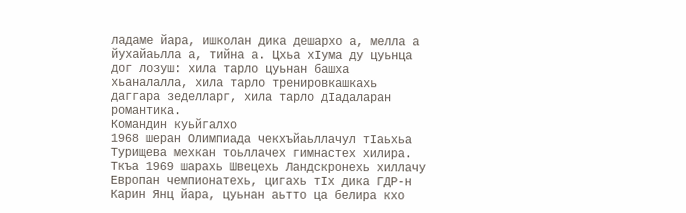ладаме йара, ишколан дика дешархо а, мелла а йухайаьлла а, тийна а. Цхьа хӀума ду цуьнца дог лозуш: хила тарло цуьнан башха хьаналалла, хила тарло тренировкашкахь даггара зеделларг, хила тарло дӀадаларан романтика.
Командин куьйгалхо
1968 шеран Олимпиада чекхъйаьллачул тӀаьхьа Турищева мехкан тоьллачех гимнастех хилира. Ткъа 1969 шарахь Швецехь Ландскронехь хиллачу Европан чемпионатехь, цигахь тӀх дика ГДР-н Карин Янц йара, цуьнан аьтто ца белира кхо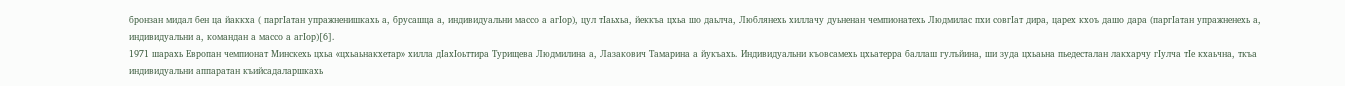бронзан мидал бен ца йаккха ( паргӀатан упражненишкахь а, брусашца а, индивидуальни массо а агӀор), цул тӀаьхьа, йеккъа цхьа шо даьлча, Люблянехь хиллачу дуьненан чемпионатехь Людмилас пхи совгӀат дира, царех кхоъ дашо дара (паргӀатан упражненехь а, индивидуальни а, командан а массо а агӀор)[6].
1971 шарахь Европан чемпионат Минскехь цхьа «цхьаьнакхетар» хилла дӀахӀоьттира Турищева Людмилина а, Лазакович Тамарина а йукъахь. Индивидуальни къовсамехь цхьатерра баллаш гулъйина, ши зуда цхьаьна пьедесталан лакхарчу гӀулча тӀе кхаьчна, ткъа индивидуальни аппаратан къийсадаларшкахь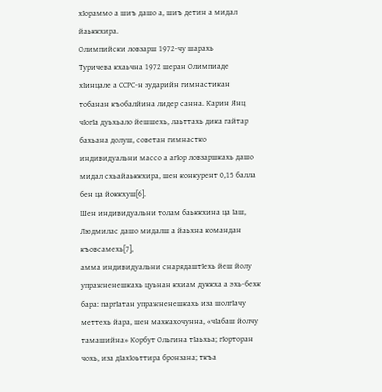хӀораммо а шиъ дашо а, шиъ детин а мидал йаьккхира.
Олимпийски ловзарш 1972-чу шарахь
Туричева кхаьчна 1972 шеран Олимпиаде хӀинцале а ССРС-н зударийн гимнастикан тобанан къобалйина лидер санна. Карин Янц чӀогӀа дуьхьало йешшехь, лаьттахь дика гайтар бахьана долуш, советан гимнастко индивидуальни массо а агӀор ловзаршкахь дашо мидал схьайаьккхира, шен конкурент 0,15 балла бен ца йоккхуш[6].
Шен индивидуальни толам баьккхина ца Ӏаш, Людмилас дашо мидалш а йаьхна командан къовсамехь[7],
амма индивидуальни снарядаштӀехь йеш йолу упражненешкахь цуьнан кхиам дуккха а эхь-бехк бара: паргӀатан упражненешкахь иза шолгӀачу меттехь йара, шен махкахочунна, «чӀабаш йолчу тамашийна» Корбут Ольгина тӀаьхьа; гӀорторан чохь, иза дӀахӀоьттира бронзана; ткъа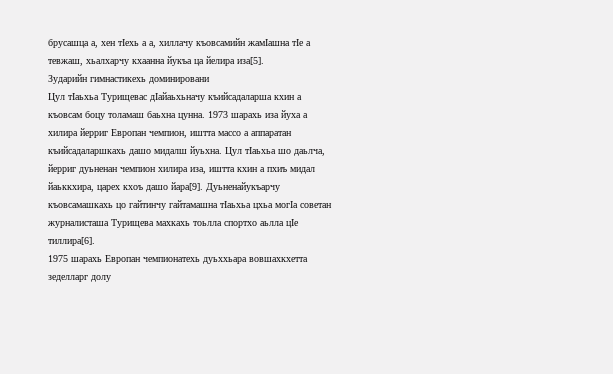брусашца а, хен тӀехь а а, хиллачу къовсамийн жамӀашна тӀе а тевжаш, хьалхарчу кхаанна йукъа ца йелира иза[5].
Зударийн гимнастикехь доминировани
Цул тӀаьхьа Турищевас дӀайаьхьначу къийсадаларша кхин а къовсам боцу толамаш баьхна цунна. 1973 шарахь иза йуха а хилира йерриг Европан чемпион, иштта массо а аппаратан къийсадаларшкахь дашо мидалш йуьхна. Цул тӀаьхьа шо даьлча, йерриг дуьненан чемпион хилира иза, иштта кхин а пхиъ мидал йаьккхира, царех кхоъ дашо йара[9]. Дуьненайукъарчу къовсамашкахь цо гайтинчу гайтамашна тӀаьхьа цхьа могӀа советан журналисташа Турищева махкахь тоьлла спортхо аьлла цӀе тиллира[6].
1975 шарахь Европан чемпионатехь дуьххьара вовшахкхетта зеделларг долу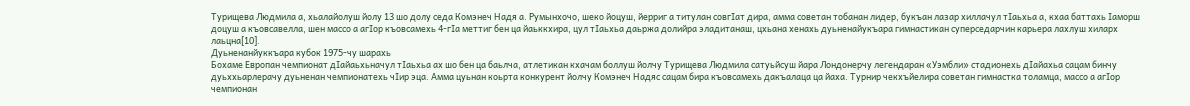Турищева Людмила а, хьалайолуш йолу 13 шо долу седа Комэнеч Надя а. Румынхочо, шеко йоцуш, йерриг а титулан совгӀат дира, амма советан тобанан лидер, букъан лазар хиллачул тӀаьхьа а, кхаа баттахь Ӏаморш доцуш а къовсавелла, шен массо а агӀор къовсамехь 4-гӀа меттиг бен ца йаьккхира, цул тӀаьхьа даьржа долийра эладитанаш, цхьана хенахь дуьненайукъара гимнастикан суперседарчин карьера лахлуш хиларх лаьцна[10].
Дуьненанйуккъара кубок 1975-чу шарахь
Бохаме Европан чемпионат дӀайаьхьначул тӀаьхьа ах шо бен ца баьлча, атлетикан кхачам боллуш йолчу Турищева Людмила сатуьйсуш йара Лондонерчу легендаран «Уэмбли» стадионехь дӀайахьа сацам бинчу дуьххьарлерачу дуьненан чемпионатехь чӀир эца. Амма цуьнан коьрта конкурент йолчу Комэнеч Надяс сацам бира къовсамехь дакъалаца ца йаха. Турнир чекхъйелира советан гимнастка толамца, массо а агӀор чемпионан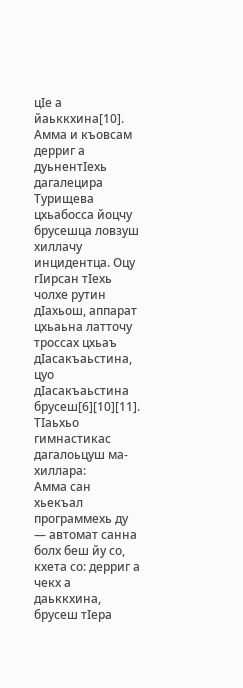цӀе а йаьккхина[10].
Амма и къовсам дерриг а дуьнентӀехь дагалецира Турищева цхьабосса йоцчу брусешца ловзуш хиллачу инцидентца. Оцу гӀирсан тӀехь чолхе рутин дӀахьош, аппарат цхьаьна латточу троссах цхьаъ дӀасакъаьстина, цуо дӀасакъаьстина брусеш[6][10][11]. ТӀаьхьо гимнастикас дагалоьцуш ма-хиллара:
Амма сан хьекъал программехь ду — автомат санна болх беш йу со, кхета со: дерриг а чекх а даьккхина, брусеш тӀера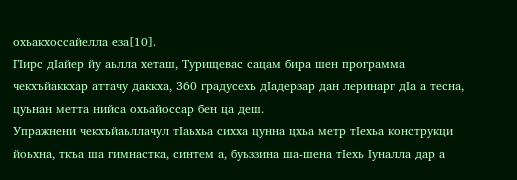охьакхоссайелла еза[10].
ГӀирс дӀайер йу аьлла хеташ, Турищевас сацам бира шен программа чекхъйаккхар аттачу даккха, 360 градусехь дӀадерзар дан леринарг дӀа а тесна, цуьнан метта нийса охьайоссар бен ца деш.
Упражнени чекхъйаьллачул тӀаьхьа сихха цунна цхьа метр тӀехьа конструкци йоьхна, ткъа ша гимнастка, синтем а, буьззина ша-шена тӀехь Ӏуналла дар а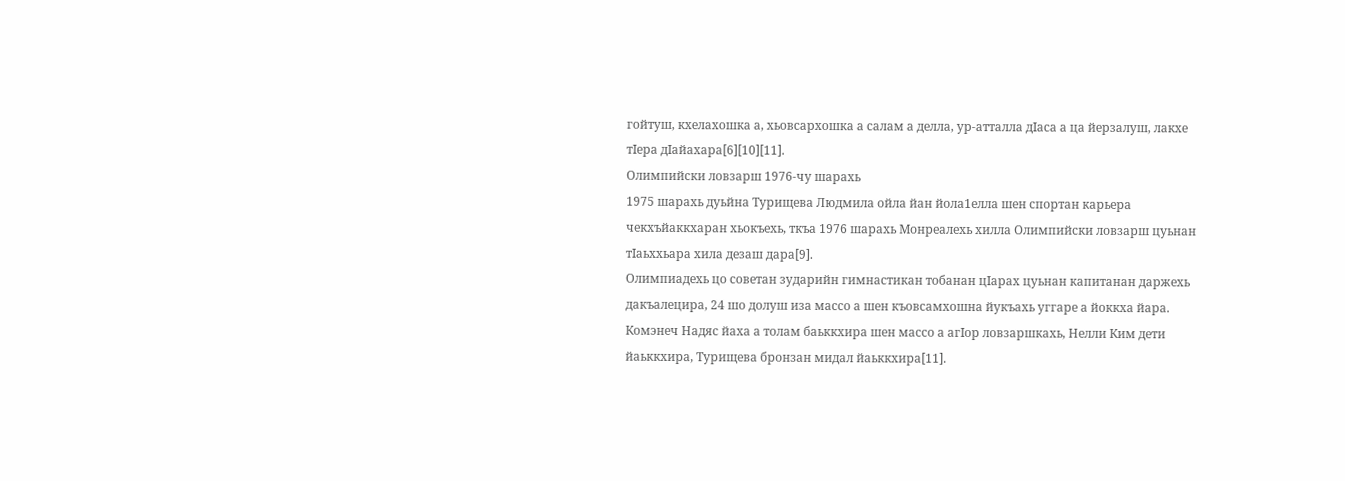гойтуш, кхелахошка а, хьовсархошка а салам а делла, ур-атталла дӀаса а ца йерзалуш, лакхе тӀера дӀайахара[6][10][11].
Олимпийски ловзарш 1976-чу шарахь
1975 шарахь дуьйна Турищева Людмила ойла йан йола1елла шен спортан карьера чекхъйаккхаран хьокъехь, ткъа 1976 шарахь Монреалехь хилла Олимпийски ловзарш цуьнан тӀаьххьара хила дезаш дара[9].
Олимпиадехь цо советан зударийн гимнастикан тобанан цӀарах цуьнан капитанан даржехь дакъалецира, 24 шо долуш иза массо а шен къовсамхошна йукъахь уггаре а йоккха йара. Комэнеч Надяс йаха а толам баьккхира шен массо а агӀор ловзаршкахь, Нелли Ким дети йаьккхира, Турищева бронзан мидал йаьккхира[11].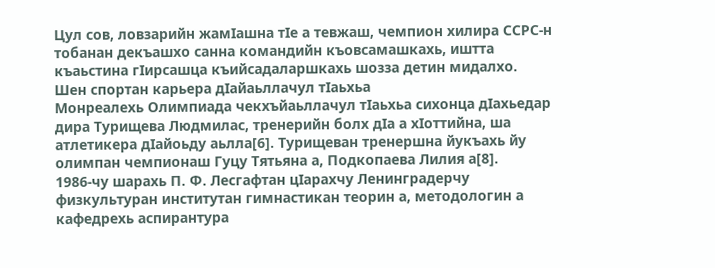Цул сов, ловзарийн жамӀашна тӀе а тевжаш, чемпион хилира ССРС-н тобанан декъашхо санна командийн къовсамашкахь, иштта къаьстина гӀирсашца къийсадаларшкахь шозза детин мидалхо.
Шен спортан карьера дӀайаьллачул тӀаьхьа
Монреалехь Олимпиада чекхъйаьллачул тӀаьхьа сихонца дӀахьедар дира Турищева Людмилас, тренерийн болх дӀа а хӀоттийна, ша атлетикера дӀайоьду аьлла[6]. Турищеван тренершна йукъахь йу олимпан чемпионаш Гуцу Тятьяна а, Подкопаева Лилия а[8].
1986-чу шарахь П. Ф. Лесгафтан цӀарахчу Ленинградерчу физкультуран институтан гимнастикан теорин а, методологин а кафедрехь аспирантура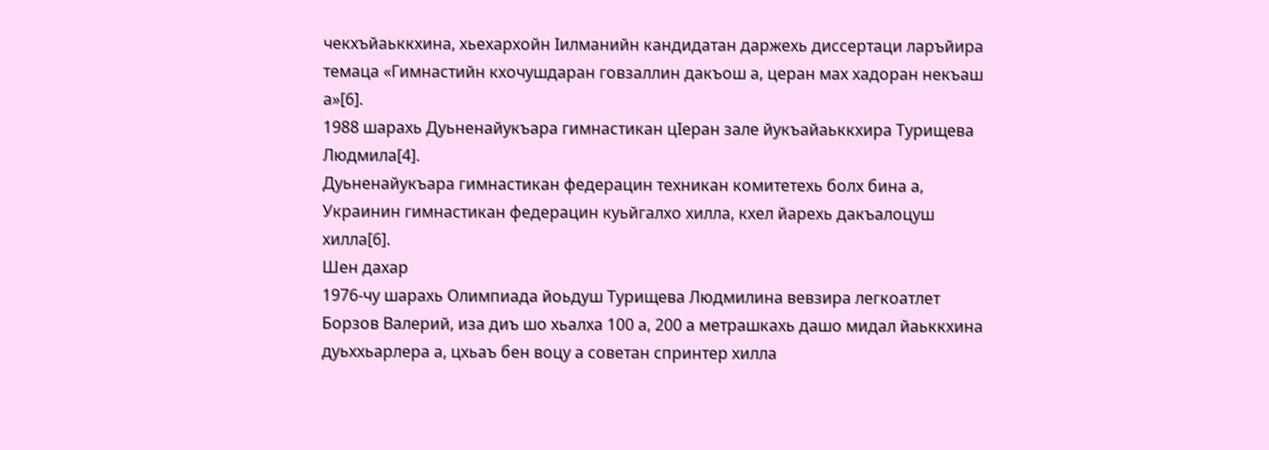чекхъйаьккхина, хьехархойн Ӏилманийн кандидатан даржехь диссертаци ларъйира темаца «Гимнастийн кхочушдаран говзаллин дакъош а, церан мах хадоран некъаш а»[6].
1988 шарахь Дуьненайукъара гимнастикан цӀеран зале йукъайаьккхира Турищева Людмила[4].
Дуьненайукъара гимнастикан федерацин техникан комитетехь болх бина а, Украинин гимнастикан федерацин куьйгалхо хилла, кхел йарехь дакъалоцуш хилла[6].
Шен дахар
1976-чу шарахь Олимпиада йоьдуш Турищева Людмилина вевзира легкоатлет Борзов Валерий, иза диъ шо хьалха 100 а, 200 а метрашкахь дашо мидал йаьккхина дуьххьарлера а, цхьаъ бен воцу а советан спринтер хилла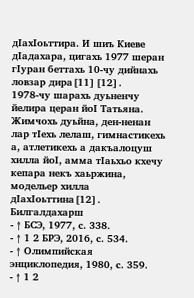дӀахӀоьттира. И шиъ Киеве дӀадахара, цигахь 1977 шеран гӀуран беттахь 10-чу дийнахь ловзар дира[11][12].
1978-чу шарахь дуьненчу йелира церан йоӀ Татьяна. Жимчохь дуьйна, ден-ненан лар тӀехь лелаш, гимнастикехь а, атлетикехь а дакъалоцуш хилла йоӀ, амма тӀаьхьо кхечу кепара некъ хаьржина, модельер хилла дӀахӀоьттина[12].
Билгалдахарш
- ↑ БСЭ, 1977, с. 338.
- ↑ 1 2 БРЭ, 2016, с. 534.
- ↑ Олимпийская энциклопедия, 1980, с. 359.
- ↑ 1 2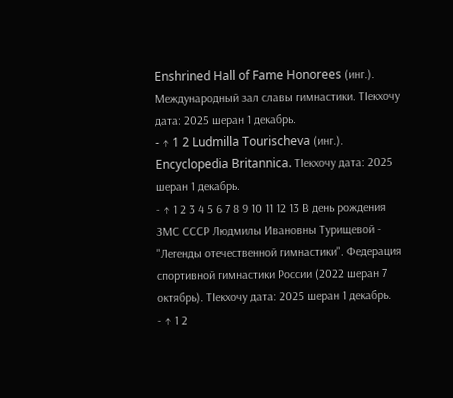Enshrined Hall of Fame Honorees (инг.). Международный зал славы гимнастики. ТӀекхочу дата: 2025 шеран 1 декабрь.
- ↑ 1 2 Ludmilla Tourischeva (инг.). Encyclopedia Britannica. ТӀекхочу дата: 2025 шеран 1 декабрь.
- ↑ 1 2 3 4 5 6 7 8 9 10 11 12 13 В день рождения ЗМС СССР Людмилы Ивановны Турищевой - "Легенды отечественной гимнастики". Федерация спортивной гимнастики России (2022 шеран 7 октябрь). ТӀекхочу дата: 2025 шеран 1 декабрь.
- ↑ 1 2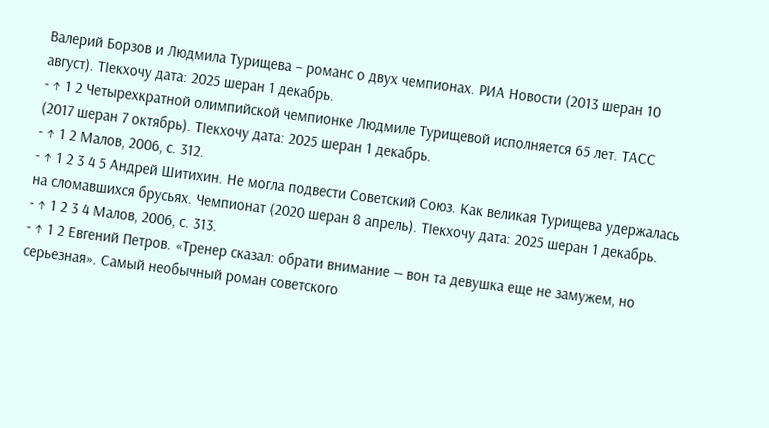Валерий Борзов и Людмила Турищева – романс о двух чемпионах. РИА Новости (2013 шеран 10 август). ТӀекхочу дата: 2025 шеран 1 декабрь.
- ↑ 1 2 Четырехкратной олимпийской чемпионке Людмиле Турищевой исполняется 65 лет. ТАСС (2017 шеран 7 октябрь). ТӀекхочу дата: 2025 шеран 1 декабрь.
- ↑ 1 2 Малов, 2006, с. 312.
- ↑ 1 2 3 4 5 Андрей Шитихин. Не могла подвести Советский Союз. Как великая Турищева удержалась на сломавшихся брусьях. Чемпионат (2020 шеран 8 апрель). ТӀекхочу дата: 2025 шеран 1 декабрь.
- ↑ 1 2 3 4 Малов, 2006, с. 313.
- ↑ 1 2 Евгений Петров. «Тренер сказал: обрати внимание — вон та девушка еще не замужем, но серьезная». Самый необычный роман советского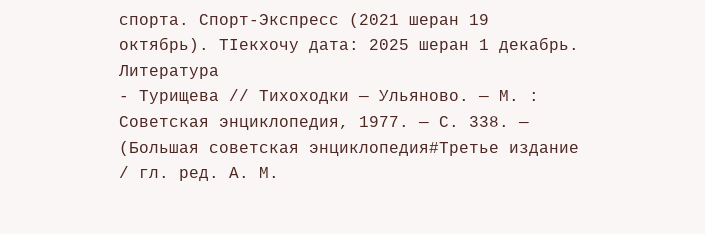спорта. Спорт-Экспресс (2021 шеран 19 октябрь). ТӀекхочу дата: 2025 шеран 1 декабрь.
Литература
- Турищева // Тихоходки — Ульяново. — М. : Советская энциклопедия, 1977. — С. 338. — (Большая советская энциклопедия#Третье издание / гл. ред. А. М.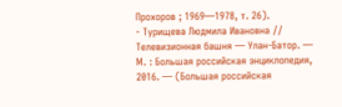Прохоров ; 1969—1978, т. 26).
- Турищева Людмила Ивановна // Телевизионная башня — Улан-Батор. — М. : Большая российская энциклопедия, 2016. — (Большая российская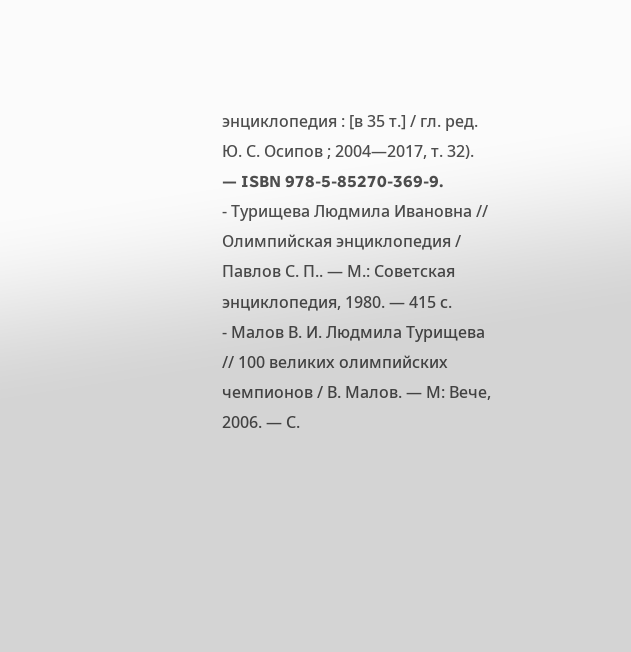энциклопедия : [в 35 т.] / гл. ред. Ю. С. Осипов ; 2004—2017, т. 32). — ISBN 978-5-85270-369-9.
- Турищева Людмила Ивановна // Олимпийская энциклопедия / Павлов С. П.. — М.: Советская энциклопедия, 1980. — 415 с.
- Малов В. И. Людмила Турищева // 100 великих олимпийских чемпионов / В. Малов. — М: Вече, 2006. — С.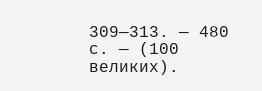309—313. — 480 с. — (100 великих).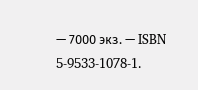— 7000 экз. — ISBN 5-9533-1078-1.